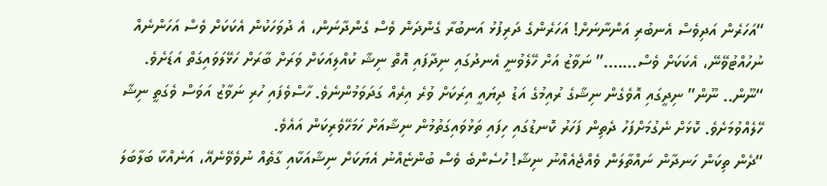“އަހަރެން އަދިވެސް އެނބުރި އަންނާނަށް! އަހަރެންގެ ދަރިފުޅު އަނބުރާ ގެންދަން ވެސް ގެންދާނަން، އެ ދުވަހަކުން އެކަކަށް ވެސް އަހަންނެއް ނުހުއްޓުވޭނޭ، އެކަކަށް ވެސް…….” ނަވާޒު އަށް ހޭލެވުނީ އެނދުގައި ނިދާފައި އޮތް ނިޝާ ކުއްލިއަކަށް ވަރަށް ބާރަށް ހަޅޭލަވައިގަތް އަޑަށެވެ. “ނޫން.. ނޫން” ނިދީގައި އޮވެގެން ނިޝާގެ ރުއިމުގެ އަޑު ދިޔައީ އިރަކަށް ވުރެ އިރެއް ގަދަވަމުންނެވެ. ހާސްވެފައި ހުރި ނަވާޒު އަވަސް ވެގަތީ ނިޝާ ހޭލެއްވުމަށެވެ. ކޮޅަށް ނެގުމަށްފަހު ދެތިން ފަހަރު ކޮނޑުގައި ހިފައި ތަޅުވައިގަތުމުން ނިޝާއަށް ހަމަހޭވެރިކަން އައެވެ.
“ދެން ތިކަން ހަނދާން ނައްތާލަން ވެއްޖެއެއްނު ނިޝާ! ހުސެންބެ ވެސް ބުންޏެއްނު އެޔަކަށް ނިޝާއަކާއި ގާތެއް ނުވެވޭނެއޭ، އަނެއްކާ ބަލާބަލަ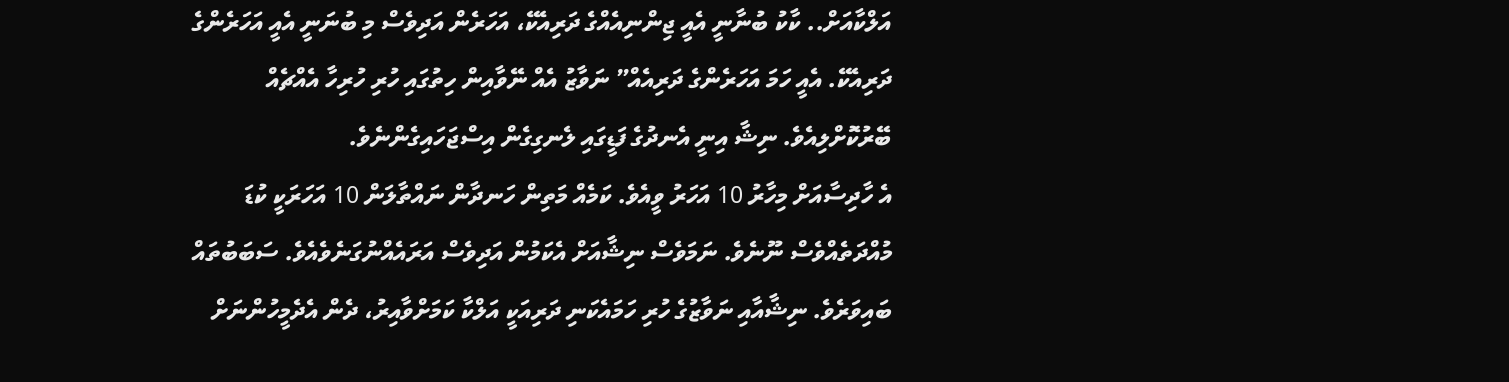އަލްކާއަށް.. ކާކު ބުނާނީ އެއީ ޖިންނިއެއްގެ ދަރިއެކޭ، އަހަރެން އަދިވެސް މި ބުނަނީ އެއީ އަހަރެންގެ ދަރިއެކޭ. އެއީ ހަމަ އަހަރެންގެ ދަރިއެއް” ނަވާޒު އެއް ނޭވާއިން ހިތުގައި ހުރި ހުރިހާ އެއްޗެއް ބޭރުކޮށްލިއެވެ. ނިޝާ އިނީ އެނދުގެ ފަޑީގައި ލެނގިގެން އިސްޖަހައިގެންނެވެ.
އެ ހާދިސާއަށް މިހާރު 10 އަހަރު ވީއެވެ. ކަމެއް މަތިން ހަނދާން ނައްތާލަން 10 އަހަރަކީ ކުޑަ މުއްދަތެއްވެސް ނޫނެވެ. ނަމަވެސް ނިޝާއަށް އެކަމުން އަދިވެސް އަރައެއްނުގަނެވެއެވެ. ސަބަބުތައް ބައިވަރެވެ. ނިޝާއާއި ނަވާޒުގެ ހުރި ހަމައެކަނި ދަރިއަކީ އަލްކާ ކަމަށްވާއިރު، ދެން އެދެމީހުންނަށް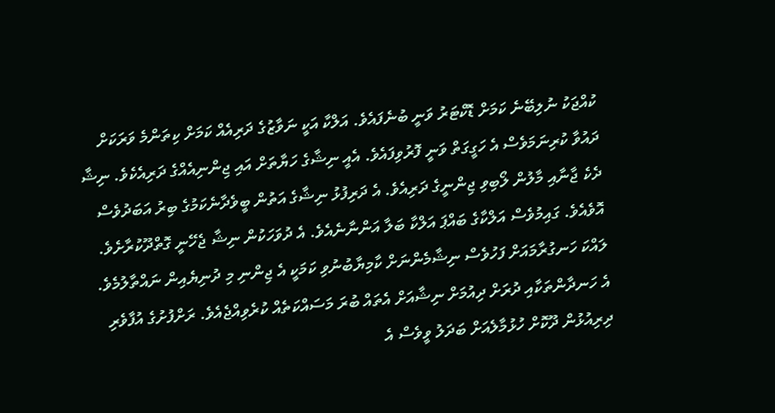ކުއްޖަކު ނުލިބޭނެ ކަމަށް ޑޮކްޓަރު ވަނީ ބުނެފައެވެ. އަލްކާ އަކީ ނަވާޒުގެ ދަރިއެއް ކަމަށް ކިތަންމެ ވަރަކަށް ދައުވާ ކުރިނަމަވެސް އެ ހަގީގަތް ވަނީ ފޮރުވިފައެވެ. އެއީ ނިޝާގެ ހަޔާތަށް އައި ޖިންނިއެއްގެ ދަރިއެކެވެ. ނިޝާ ދެކެ ޖާނާއި މާލުން ލޯބިވި ޖިންނީގެ ދަރިއެވެ. އެ ދަރިފުޅު ނިޝާގެ އަތުން ބީވެދާނެކަމުގެ ބިރު އަބަދުވެސް އޮވެއެވެ. ގައިމުވެސް އަލްކާގެ ބައްޕަ އަލްކާ ބަލާ އަންނާނެއެވެ. އެ ދުވަހަކުން ނިޝާ ޖެހޭނީ ގޮތްދޫކުރާށެވެ. ލައްކަ ހަނގުރާމައަށް ފަހުވެސް ނިޝާމެންނަށް ކާމިޔާބުނުވި ކަމަކީ އެ ޖިންނި މި ދުނިޔެއިން ނައްތާލުމެވެ.
އެ ހަނދާންތަކާއި ދުރަށް ދިއުމަށް ނިޝާއަށް އެތައް ބުރަ މަސައްކަތެއް ކުރެވިއްޖެއެވެ. ރަށްފުށުގެ އުފާވެރި ދިރިއުޅުން ދޫކޮށް ހުޅުމާލެއަށް ބަދަލު ވީވެސް އެ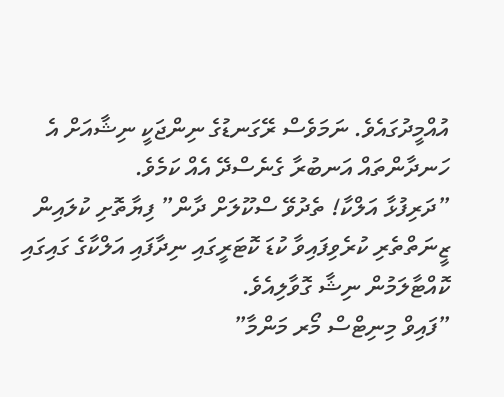އުއްމީދުގައެވެ. ނަމަވެސް ރޭގަނޑުގެ ނިންޖަކީ ނިޝާއަށް އެ ހަނދާންތައް އަނބުރާ ގެނެސްދޭ އެއް ކަމެވެ.
”ދަރިފުޅާ އަލްކާ! ތެދުވޭ ސްކޫލަށް ދާން” ފިޔާތޮށި ކުލައިން ޒީނަތްތެރި ކުރެވިފައިވާ ކުޑަ ކޮޓަރީގައި ނިދާފައި އަލްކާގެ ގައިގައި ކޮއްޓާލަމުން ނިޝާ ގޮވާލިއެވެ.
”ފައިވް މިނިޓްސް މޯރ މަންމާ”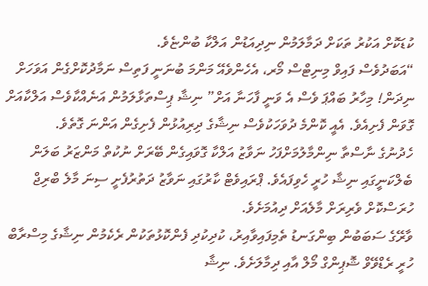ކުޑަކޮށް އަކުރު ތަކަށް ދަމާލަމުން ނިދިއަޑުން އަލްކާ ބުންޏެވެ.
“އަބަދުވެސް ފައިވް މިނިޓްސް މޯރ، އެހެންވެއޭ މަންމަ ބުނަނީ ފަތިސް ނަމާދުކޮށްގެން އަވަހަށް ނިދަން! މިހާރު ބައްޕަ ވެސް އެ ވަނީ ފާހަނާ އަށް” ނިޝާ ޕިސްތަޅާލަމުން އަނެއްކާވެސް އަލްކާއަށް ގޮވަން ފެށިއެވެ. އެއީ ކޮންމެ ދުވަހަކުވެސް ނިޝާގެ ދިރިއުޅުން ފެށިގެން އަންނަ ގޮތެވެ.
ހެދުނުގެ ނާސްތާ ނިންމާލުމަށްފަހު ނަވާޒު އަލްކާ ގޮވައިގެން ބޭރަށް ނުކުތް މަންޒަރު ބަލަން ބެލްކަނީގައި ނިޝާ ހުރީ ހެވިފައެވެ. ޕްރައިވެޓް ކާރުގައި ނަވާޒު ދަތުރުފެށީ ސިނަ މާލެ ބްރިޖް ހުރަސްކޮށް ވެރިރަށް މާލެއަށް ދިއުމަށެވެ.
ވާރޭގެ ސަބަބުން ބިންގަނޑު ތެމިފައިވާއިރު، ކުދިކުދި ފެންކޮޅުތަކުން ރެކެމުން ނިޝާގެ މިސްރާބް ހުރީ ރެޑްވޭވް ޝޮޕިންގް މޯލް އާއި ދިމާލަށެވެ. ނިޝާ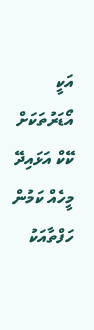އަކީ އޯޑަރުތަކަށް ކޭކް އަޅައިދޭ މީހެއް ކަމުން ހަފްތާއަކު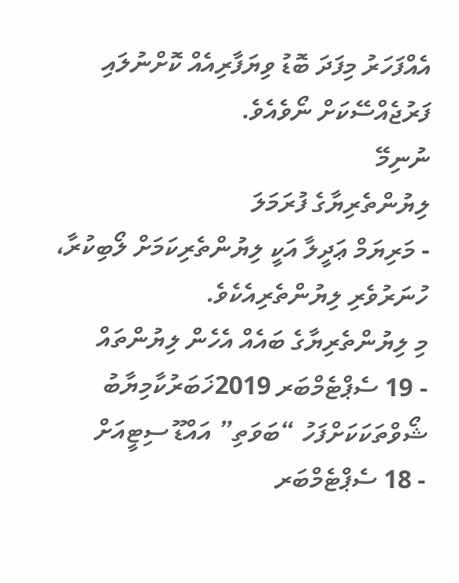އެއްފަހަރު މިފަދަ ބޮޑު ވިޔަފާރިއެއް ކޮށްނުލައި ފަރުޖެއްސޭކަށް ނޯވެއެވެ.
ނުނިމޭ
ލިޔުންތެރިޔާގެ ފުރަމަލަ
- މަރިޔަމް ޢަދީލާ އަކީ ލިޔުންތެރިކަމަށް ލޯބިކުރާ، ހުނަރުވެރި ލިޔުންތެރިއެކެވެ.
މި ލިޔުންތެރިޔާގެ ބައެއް އެހެން ލިޔުންތައް
- 19 ސެޕްޓެމްބަރ 2019ޚަބަރުކާމިޔާބު ޝޯވްތަކަކަށްފަހު “ބަވަތި” އައްޑޫ ސިޓީއަށް
- 18 ސެޕްޓެމްބަރ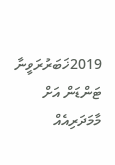2019ޚަބަރުރަވީނާ ޓަންޑަން އަށް މާމަދަރިއެއް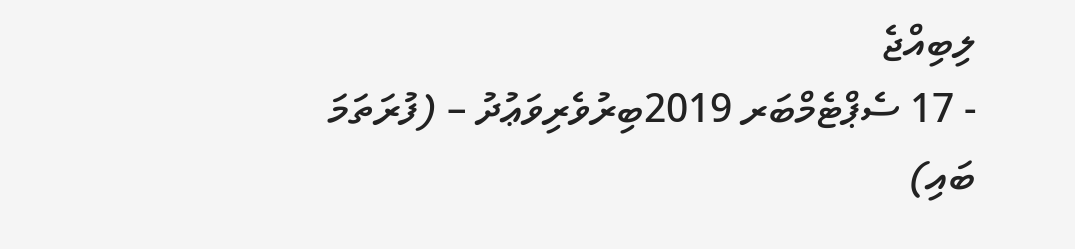ލިބިއްޖެ
- 17 ސެޕްޓެމްބަރ 2019ބިރުވެރިވަޢުދު – (ފުރަތަމަ ބައި)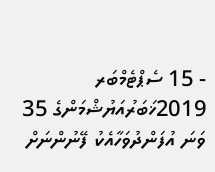- 15 ސެޕްޓެމްބަރ 2019ޚަބަރުއަޔުޝްމަންގެ 35 ވަނަ އުފަންދުވަހާއެކު ފޭނުންނަށް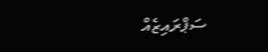ސަޕްރައިޒެއް